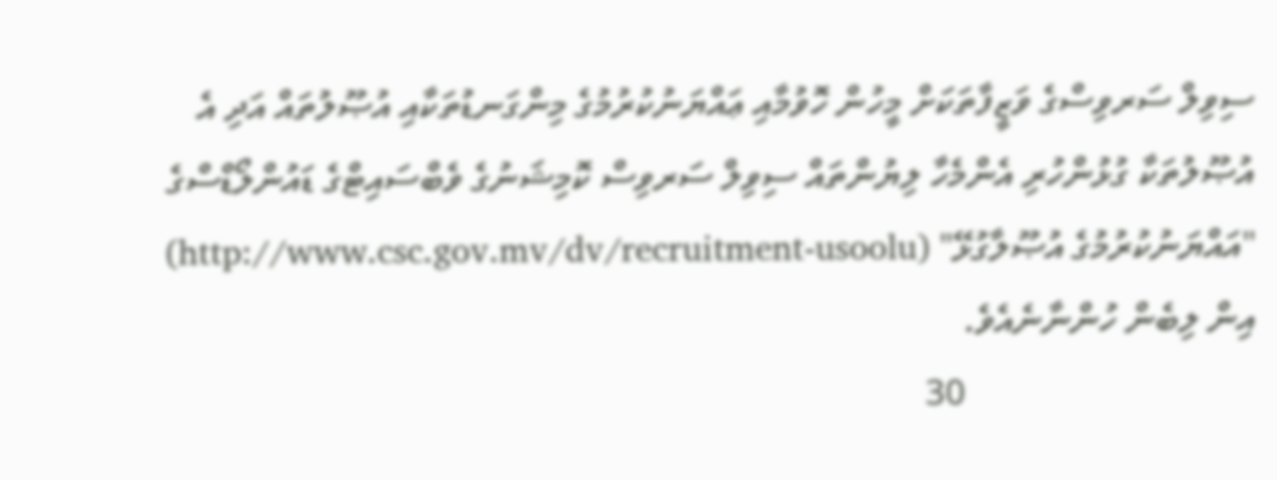ސިވިލް ސަރވިސްގެ ވަޒީފާތަކަށް މީހުން ހޮވުމާއި ޢައްޔަނުކުރުމުގެ މިންގަނޑުތަކާއި އުޞޫލުތައް އަދި އެ އުޞޫލުތަކާ ގުޅުންހުރި އެންމެހާ ލިޔުންތައް ސިވިލް ސަރވިސް ކޮމިޝަނުގެ ވެބްސައިޓްގެ ޑައުންލޯޑްސްގެ "އައްޔަނުކުރުމުގެ އުޞޫލާގުޅޭ" (http://www.csc.gov.mv/dv/recruitment-usoolu) އިން ލިބެން ހުންނާނެއެވެ.
                                30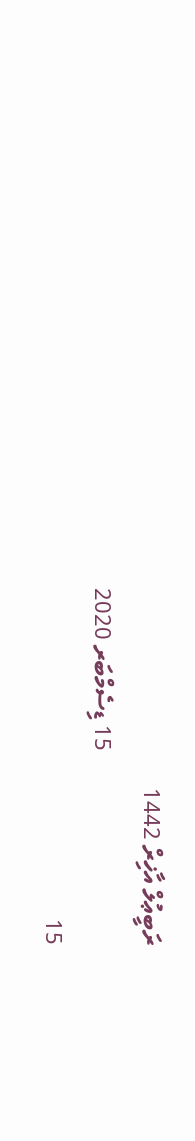ރަބީޢުލް އާޚިރް 1442
                                  15 ޑިސެމްބަރ 2020
15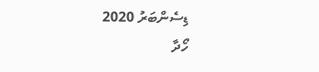ޑިސެންބަރު 2020
ހޯދާ